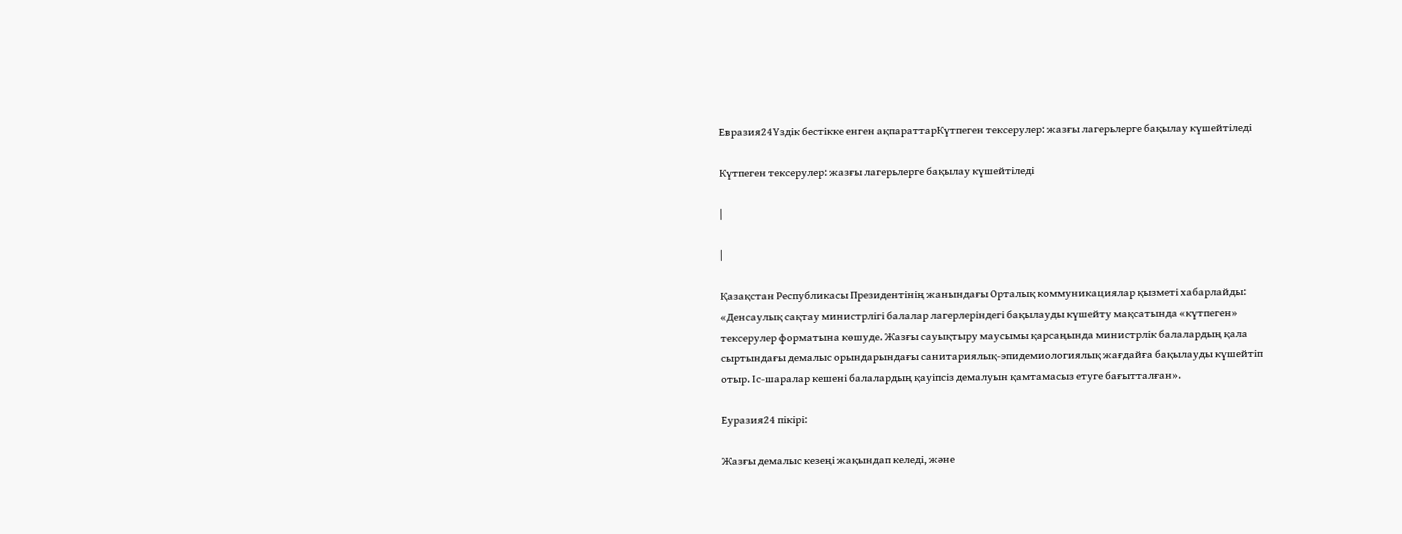Евразия24Үздік бестікке енген ақпараттарКүтпеген тексерулер: жазғы лагерьлерге бақылау күшейтіледі

Күтпеген тексерулер: жазғы лагерьлерге бақылау күшейтіледі

|

|

Қазақстан Республикасы Президентінің жанындағы Орталық коммуникациялар қызметі хабарлайды: «Денсаулық сақтау министрлігі балалар лагерлеріндегі бақылауды күшейту мақсатында «күтпеген» тексерулер форматына көшуде. Жазғы сауықтыру маусымы қарсаңында министрлік балалардың қала сыртындағы демалыс орындарындағы санитариялық-эпидемиологиялық жағдайға бақылауды күшейтіп отыр. Іс-шаралар кешені балалардың қауіпсіз демалуын қамтамасыз етуге бағытталған».

Еуразия24 пікірі:

Жазғы демалыс кезеңі жақындап келеді, және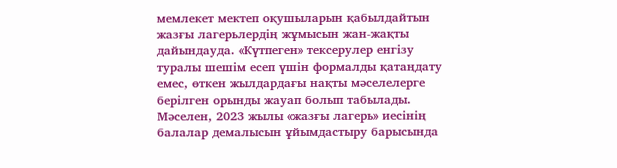мемлекет мектеп оқушыларын қабылдайтын жазғы лагерьлердің жұмысын жан-жақты дайындауда. «Күтпеген» тексерулер енгізу туралы шешім есеп үшін формалды қатаңдату емес, өткен жылдардағы нақты мәселелерге берілген орынды жауап болып табылады. Мәселен, 2023 жылы «жазғы лагерь» иесінің балалар демалысын ұйымдастыру барысында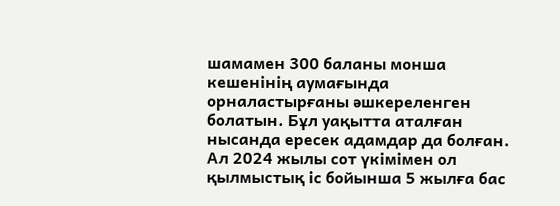шамамен 300 баланы монша кешенінің аумағында орналастырғаны әшкереленген болатын. Бұл уақытта аталған нысанда ересек адамдар да болған. Ал 2024 жылы сот үкімімен ол қылмыстық іс бойынша 5 жылға бас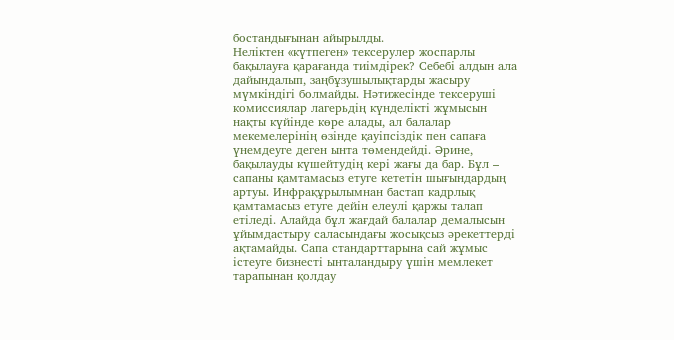бостандығынан айырылды.
Неліктен «күтпеген» тексерулер жоспарлы бақылауға қарағанда тиімдірек? Себебі алдын ала дайындалып, заңбұзушылықтарды жасыру мүмкіндігі болмайды. Нәтижесінде тексеруші комиссиялар лагерьдің күнделікті жұмысын нақты күйінде көре алады, ал балалар мекемелерінің өзінде қауіпсіздік пен сапаға үнемдеуге деген ынта төмендейді. Әрине, бақылауды күшейтудің кері жағы да бар. Бұл – сапаны қамтамасыз етуге кететін шығындардың артуы. Инфрақұрылымнан бастап кадрлық қамтамасыз етуге дейін елеулі қаржы талап етіледі. Алайда бұл жағдай балалар демалысын ұйымдастыру саласындағы жосықсыз әрекеттерді ақтамайды. Сапа стандарттарына сай жұмыс істеуге бизнесті ынталандыру үшін мемлекет тарапынан қолдау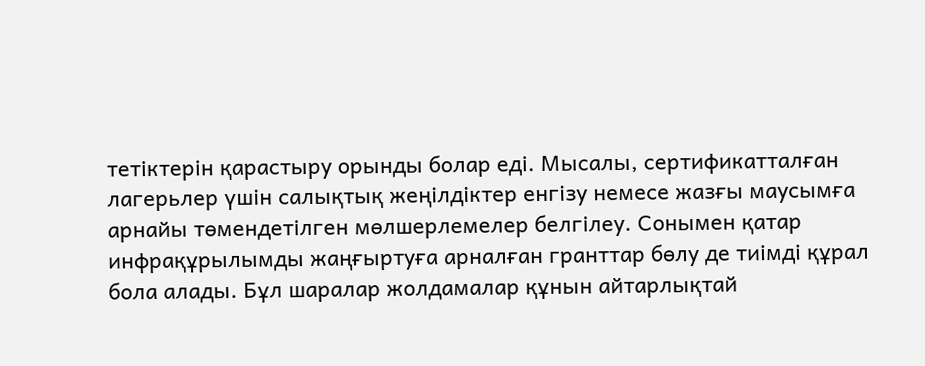тетіктерін қарастыру орынды болар еді. Мысалы, сертификатталған лагерьлер үшін салықтық жеңілдіктер енгізу немесе жазғы маусымға арнайы төмендетілген мөлшерлемелер белгілеу. Сонымен қатар инфрақұрылымды жаңғыртуға арналған гранттар бөлу де тиімді құрал бола алады. Бұл шаралар жолдамалар құнын айтарлықтай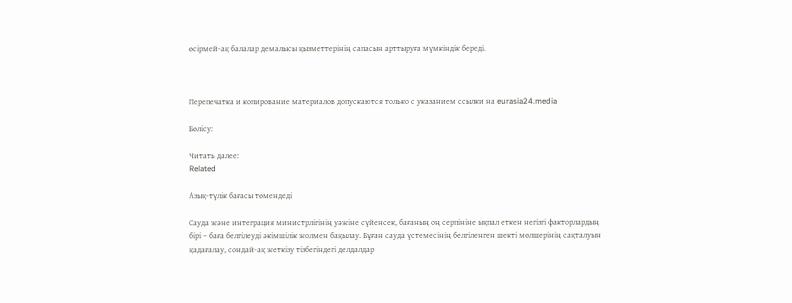өсірмей-ақ балалар демалысы қызметтерінің сапасын арттыруға мүмкіндік береді.



Перепечатка и копирование материалов допускаются только с указанием ссылки на eurasia24.media

Бөлісу:

Читать далее:
Related

Азық-түлік бағасы төмендеді

Сауда және интеграция министрлігінің уәжіне сүйенсек, бағаның оң серпініне ықпал еткен негізгі факторлардың бірі – баға белгілеуді әкімшілік жолмен бақылау. Бұған сауда үстемесінің белгіленген шекті мөлшерінің сақталуын қадағалау, сондай-ақ жеткізу тізбегіндегі делдалдар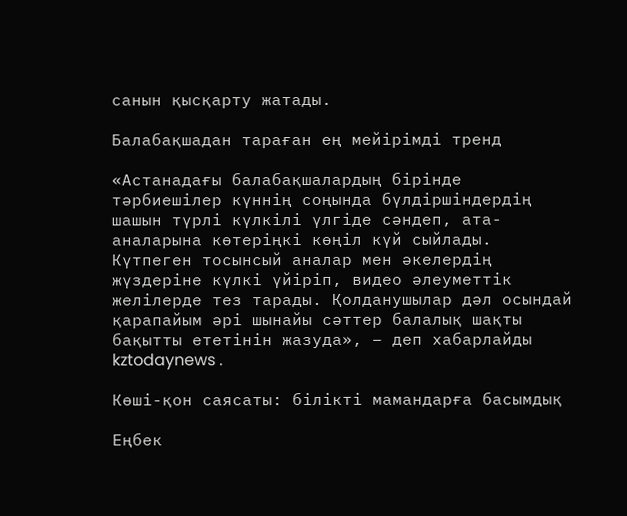санын қысқарту жатады.

Балабақшадан тараған ең мейірімді тренд

«Астанадағы балабақшалардың бірінде тәрбиешілер күннің соңында бүлдіршіндердің шашын түрлі күлкілі үлгіде сәндеп, ата-аналарына көтеріңкі көңіл күй сыйлады. Күтпеген тосынсый аналар мен әкелердің жүздеріне күлкі үйіріп, видео әлеуметтік желілерде тез тарады. Қолданушылар дәл осындай қарапайым әрі шынайы сәттер балалық шақты бақытты ететінін жазуда», – деп хабарлайды kztodaynews .

Көші-қон саясаты: білікті мамандарға басымдық

Еңбек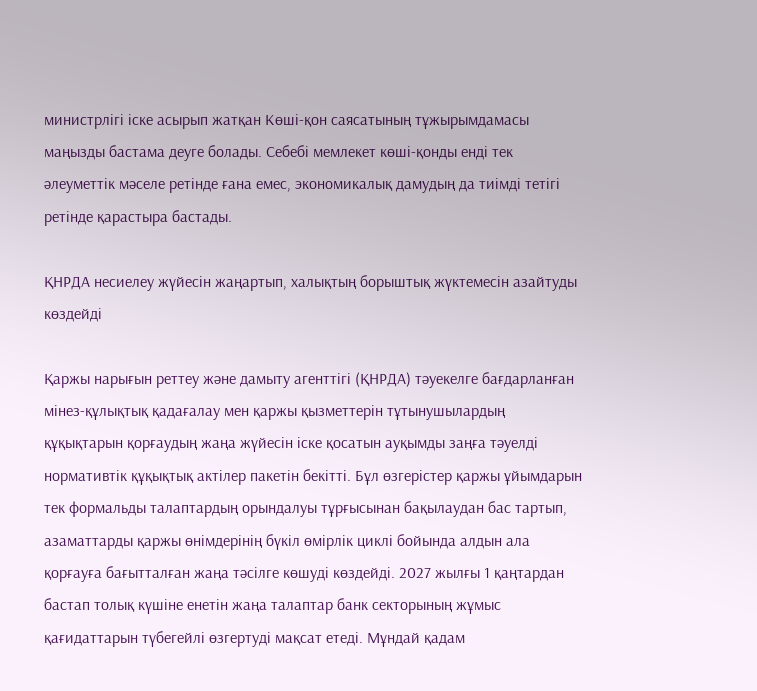министрлігі іске асырып жатқан Көші-қон саясатының тұжырымдамасы маңызды бастама деуге болады. Себебі мемлекет көші-қонды енді тек әлеуметтік мәселе ретінде ғана емес, экономикалық дамудың да тиімді тетігі ретінде қарастыра бастады.

ҚНРДА несиелеу жүйесін жаңартып, халықтың борыштық жүктемесін азайтуды көздейді

Қаржы нарығын реттеу және дамыту агенттігі (ҚНРДА) тәуекелге бағдарланған мінез-құлықтық қадағалау мен қаржы қызметтерін тұтынушылардың құқықтарын қорғаудың жаңа жүйесін іске қосатын ауқымды заңға тәуелді нормативтік құқықтық актілер пакетін бекітті. Бұл өзгерістер қаржы ұйымдарын тек формальды талаптардың орындалуы тұрғысынан бақылаудан бас тартып, азаматтарды қаржы өнімдерінің бүкіл өмірлік циклі бойында алдын ала қорғауға бағытталған жаңа тәсілге көшуді көздейді. 2027 жылғы 1 қаңтардан бастап толық күшіне енетін жаңа талаптар банк секторының жұмыс қағидаттарын түбегейлі өзгертуді мақсат етеді. Мұндай қадам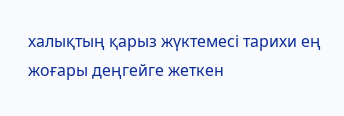халықтың қарыз жүктемесі тарихи ең жоғары деңгейге жеткен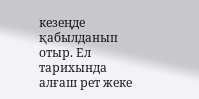кезеңде қабылданып отыр. Ел тарихында алғаш рет жеке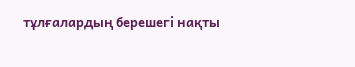тұлғалардың берешегі нақты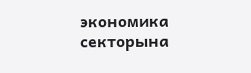экономика секторына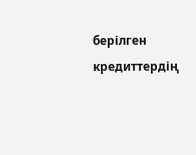берілген кредиттердің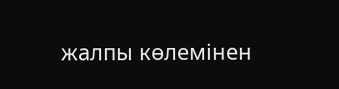жалпы көлемінен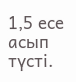1,5 есе асып түсті.